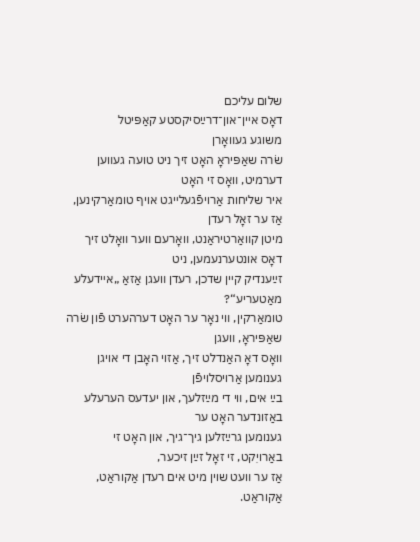שלום עליכם
דאָס אײן־און־דרײַסיקסטע קאַפּיטל
משוגע געװאָרן
שׂרה שאַפּיראָ האָט זיך ניט טועה געװען דערמיט, װאָס זי האָט
איר שליחות אַרױפֿגעלײגט אױף טומאַרקינען, אַז ער זאָל רעדן
מיטן קװאַרטיראַנט, װאָרעם װער װאָלט זיך דאָס אונטערנעמען, ניט
זײַענדיק קײן שדכן, רעדן װעגן אַזאַ „אײדעלע מאַטעריע“?
טומאַרקין, װי נאָר ער האָט דערהערט פֿון שׂרה שאַפּיראָ, װעגן
װאָס דאָ האַנדלט זיך, אַזױ האָבן די אױגן גענומען אַרױסלױפֿן
בײַ אים, װי די מײַזלעך, און יעדעס הערעלע באַזונדער האָט ער
גענומען גרײַזלען גיך־גיך, און האָט זי באַרויִקט, זי זאָל זײַן זיכער,
אַז ער װעט שױן מיט אים רעדן אַקוראַט, אַקוראַט.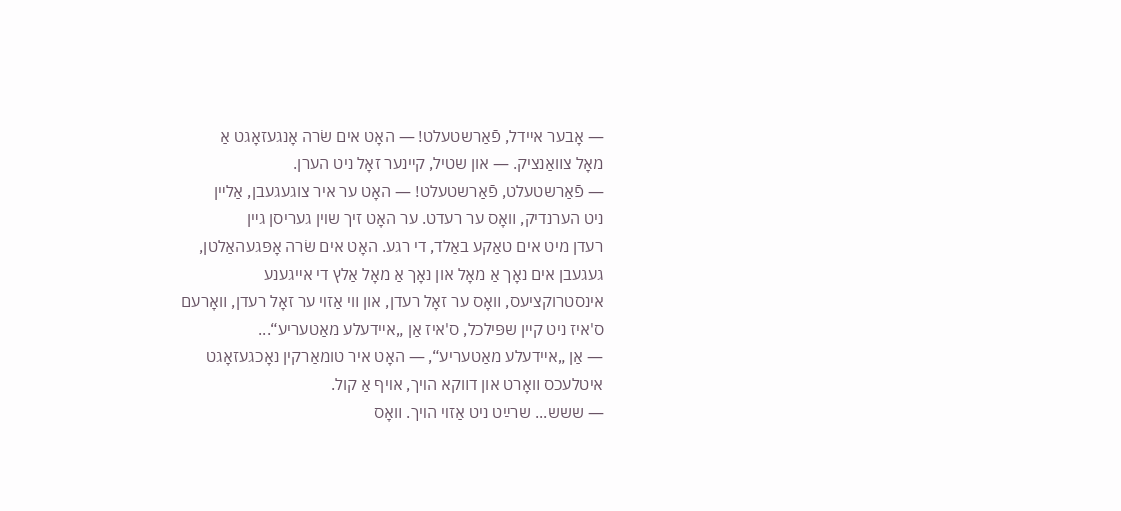― אָבער אײדל, פֿאַרשטעלט! ― האָט אים שׂרה אָנגעזאָגט אַ
מאָל צװאַנציק. ― און שטיל, קײנער זאָל ניט הערן.
― פֿאַרשטעלט, פֿאַרשטעלט! ― האָט ער איר צוגעגעבן, אַלײן
ניט הערנדיק, װאָס ער רעדט. ער האָט זיך שױן געריסן גײן
רעדן מיט אים טאַקע באַלד, די רגע. האָט אים שׂרה אָפּגעהאַלטן,
געגעבן אים נאָך אַ מאָל און נאָך אַ מאָל אַלץ די אײגענע
אינסטרוקציעס, װאָס ער זאָל רעדן, און װי אַזױ ער זאָל רעדן, װאָרעם
ס'איז ניט קײן שפּילכל, ס'איז אַן „אײדעלע מאַטעריע“...
― אַן „אײדעלע מאַטעריע“, ― האָט איר טומאַרקין נאָכגעזאָגט
איטלעכס װאָרט און דװקא הױך, אױף אַ קול.
― ששש... שרײַט ניט אַזױ הױך. װאָס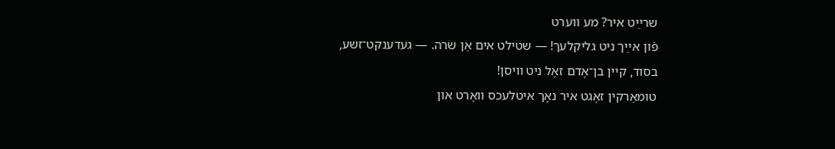שרײַט איר? מע װערט
פֿון אײַך ניט גליקלעך! ― שטילט אים אַן שׂרה. ― געדענקט־זשע,
בסוד, קײן בן־אָדם זאָל ניט װיסן!
טומאַרקין זאָגט איר נאָך איטלעכס װאָרט און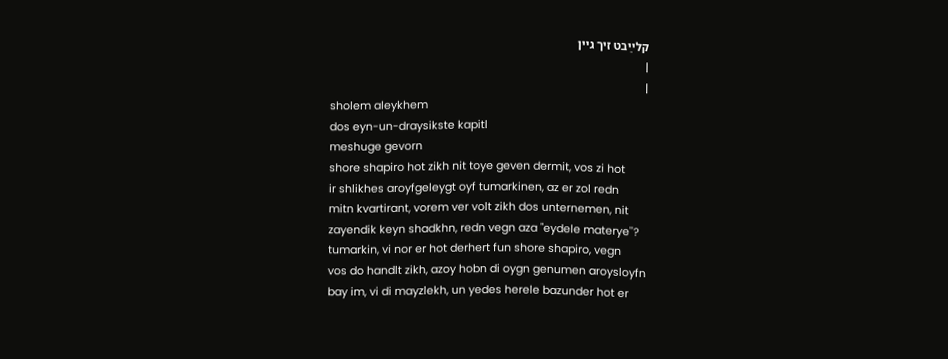קלײַבט זיך גײן
|
|
sholem aleykhem
dos eyn-un-draysikste kapitl
meshuge gevorn
shore shapiro hot zikh nit toye geven dermit, vos zi hot
ir shlikhes aroyfgeleygt oyf tumarkinen, az er zol redn
mitn kvartirant, vorem ver volt zikh dos unternemen, nit
zayendik keyn shadkhn, redn vegn aza "eydele materye''?
tumarkin, vi nor er hot derhert fun shore shapiro, vegn
vos do handlt zikh, azoy hobn di oygn genumen aroysloyfn
bay im, vi di mayzlekh, un yedes herele bazunder hot er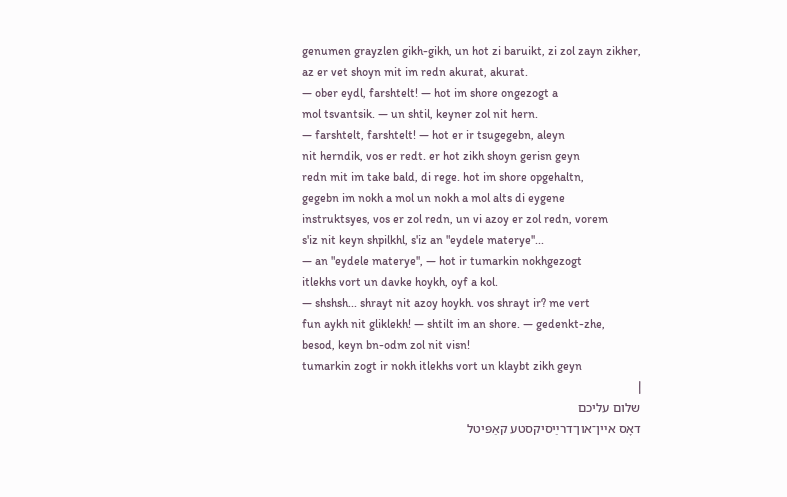genumen grayzlen gikh-gikh, un hot zi baruikt, zi zol zayn zikher,
az er vet shoyn mit im redn akurat, akurat.
― ober eydl, farshtelt! ― hot im shore ongezogt a
mol tsvantsik. ― un shtil, keyner zol nit hern.
― farshtelt, farshtelt! ― hot er ir tsugegebn, aleyn
nit herndik, vos er redt. er hot zikh shoyn gerisn geyn
redn mit im take bald, di rege. hot im shore opgehaltn,
gegebn im nokh a mol un nokh a mol alts di eygene
instruktsyes, vos er zol redn, un vi azoy er zol redn, vorem
s'iz nit keyn shpilkhl, s'iz an "eydele materye''...
― an "eydele materye'', ― hot ir tumarkin nokhgezogt
itlekhs vort un davke hoykh, oyf a kol.
― shshsh... shrayt nit azoy hoykh. vos shrayt ir? me vert
fun aykh nit gliklekh! ― shtilt im an shore. ― gedenkt-zhe,
besod, keyn bn-odm zol nit visn!
tumarkin zogt ir nokh itlekhs vort un klaybt zikh geyn
|
שלום עליכם
דאָס אײן־און־דרײַסיקסטע קאַפּיטל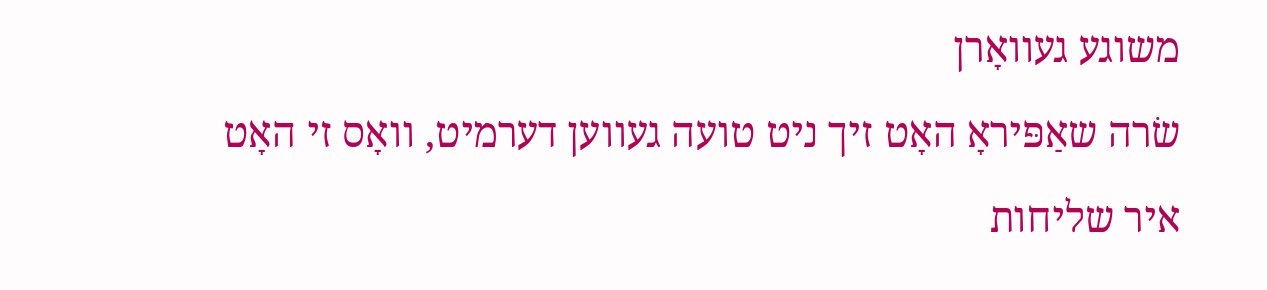משוגע געװאָרן
שׂרה שאַפּיראָ האָט זיך ניט טועה געװען דערמיט, װאָס זי האָט
איר שליחות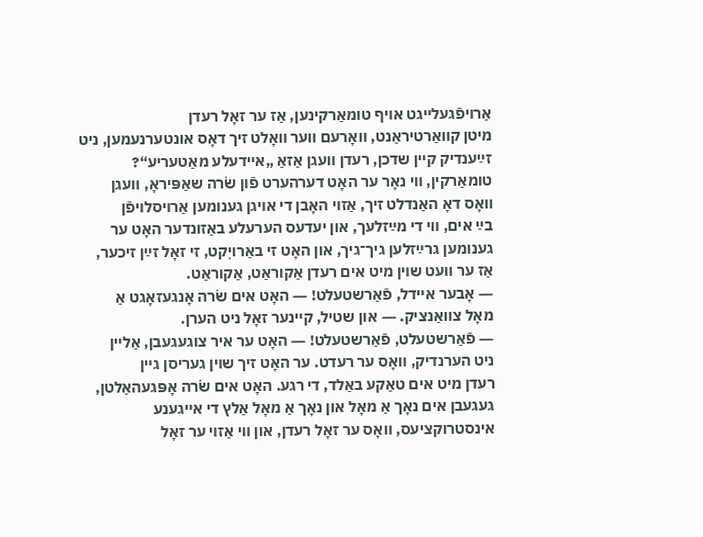אַרױפֿגעלײגט אױף טומאַרקינען, אַז ער זאָל רעדן
מיטן קװאַרטיראַנט, װאָרעם װער װאָלט זיך דאָס אונטערנעמען, ניט
זײַענדיק קײן שדכן, רעדן װעגן אַזאַ „אײדעלע מאַטעריע“?
טומאַרקין, װי נאָר ער האָט דערהערט פֿון שׂרה שאַפּיראָ, װעגן
װאָס דאָ האַנדלט זיך, אַזױ האָבן די אױגן גענומען אַרױסלױפֿן
בײַ אים, װי די מײַזלעך, און יעדעס הערעלע באַזונדער האָט ער
גענומען גרײַזלען גיך־גיך, און האָט זי באַרויִקט, זי זאָל זײַן זיכער,
אַז ער װעט שױן מיט אים רעדן אַקוראַט, אַקוראַט.
― אָבער אײדל, פֿאַרשטעלט! ― האָט אים שׂרה אָנגעזאָגט אַ
מאָל צװאַנציק. ― און שטיל, קײנער זאָל ניט הערן.
― פֿאַרשטעלט, פֿאַרשטעלט! ― האָט ער איר צוגעגעבן, אַלײן
ניט הערנדיק, װאָס ער רעדט. ער האָט זיך שױן געריסן גײן
רעדן מיט אים טאַקע באַלד, די רגע. האָט אים שׂרה אָפּגעהאַלטן,
געגעבן אים נאָך אַ מאָל און נאָך אַ מאָל אַלץ די אײגענע
אינסטרוקציעס, װאָס ער זאָל רעדן, און װי אַזױ ער זאָל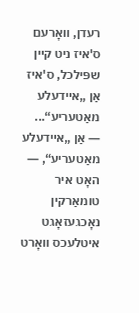רעדן, װאָרעם
ס'איז ניט קײן שפּילכל, ס'איז אַן „אײדעלע מאַטעריע“...
― אַן „אײדעלע מאַטעריע“, ― האָט איר טומאַרקין נאָכגעזאָגט
איטלעכס װאָרט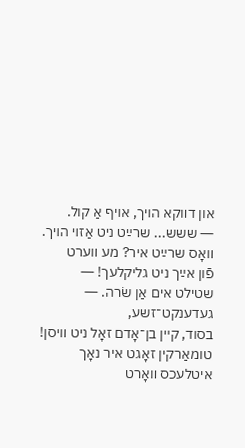און דװקא הױך, אױף אַ קול.
― ששש... שרײַט ניט אַזױ הױך. װאָס שרײַט איר? מע װערט
פֿון אײַך ניט גליקלעך! ― שטילט אים אַן שׂרה. ― געדענקט־זשע,
בסוד, קײן בן־אָדם זאָל ניט װיסן!
טומאַרקין זאָגט איר נאָך איטלעכס װאָרט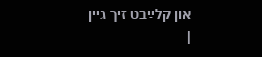און קלײַבט זיך גײן
|